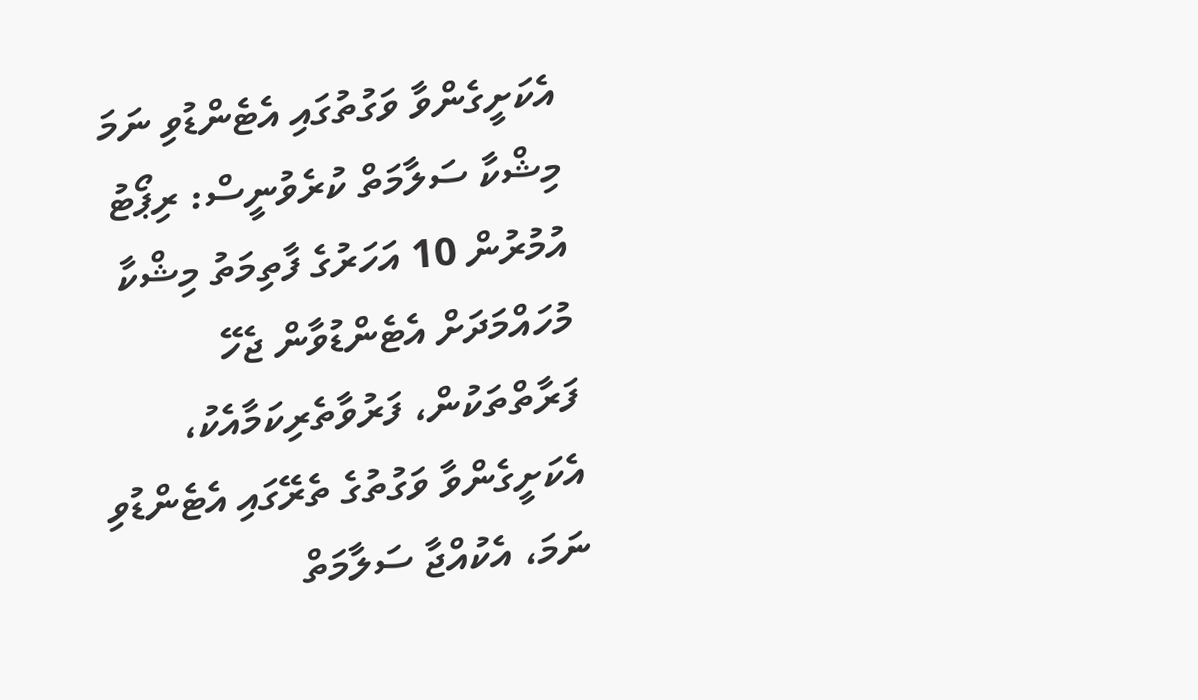އެކަށީގެންވާ ވަގުތުގައި އެޓެންޑުވި ނަމަ މިޝްކާ ސަލާމަތް ކުރެވުނީސް: ރިޕޯޓު
އުމުރުން 10 އަހަރުގެ ފާތިމަތު މިޝްކާ މުހައްމަދަށް އެޓެންޑުވާން ޖެހޭ ފަރާތްތަކުން، ފަރުވާތެރިކަމާއެކު، އެކަށީގެންވާ ވަގުތުގެ ތެރޭގައި އެޓެންޑުވި ނަމަ، އެކުއްޖާ ސަލާމަތް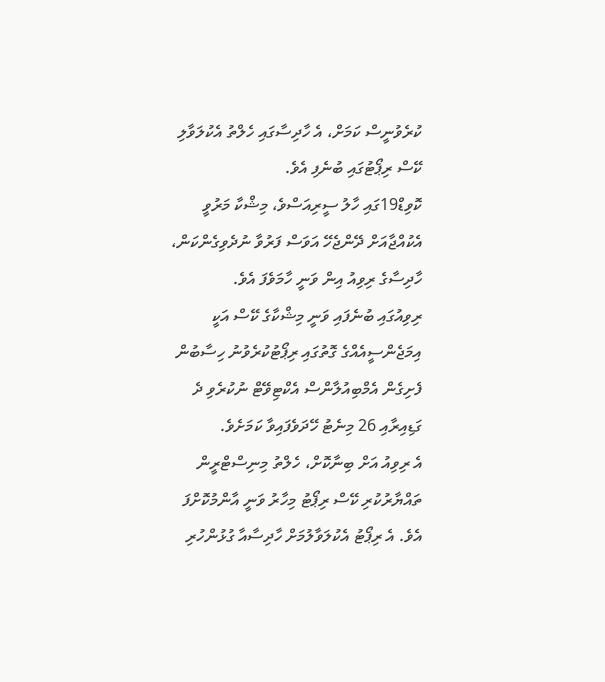ކުރެވުނީސް ކަމަށް، އެ ހާދިސާގައި ހެލްތު އެކުލަވާލި ކޭސް ރިޕޯޓުގައި ބުނެފި އެވެ.
ކޮވިޑް19ގައި ހާލު ސީރިއަސްވެ، މިޝްކާ މަރުވީ އެކުއްޖާއަށް ދޭންޖެހޭ އަވަސް ފަރުވާ ނުދެވިގެންކަން، ހާދިސާގެ ރިވިއު އިން ވަނީ ހާމަވެފަ އެވެ.
ރިވިއުގައި ބުނެފައި ވަނީ މިޝްކާގެ ކޭސް އަކީ އިމަޖެންސީއެއްގެ ގޮތުގައި ރިޕޯޓުކުރެވުނު ހިސާބުން ފެށިގެން އެމްބިއުލާންސް އެކްޓިވޭޓް ނުކުރެވި ދެ ގަޑިއިރާއި 26 މިނެޓު ހޭދަވެފައިވާ ކަމަށެވެ.
އެ ރިވިއު އަށް ބިނާކޮށް، ހެލްތު މިނިސްޓްރީން ތައްޔާރުކުރި ކޭސް ރިޕޯޓު މިހާރު ވަނީ އާންމުކޮށްފަ އެވެ. އެ ރިޕޯޓު އެކުލަވާލުމަށް ހާދިސާއާ ގުޅުންހުރި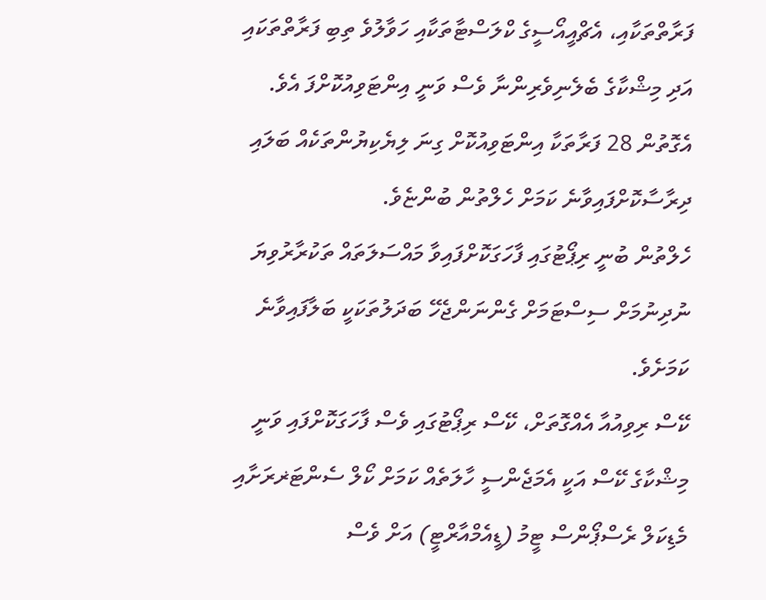ފަރާތްތަކާއި، އެޗްއީއޯސީގެ ކްލަސްޓާތަކާއި ހަވާލުވެ ތިބި ފަރާތްތަކައި އަދި މިޝްކާގެ ބެލެނިވެރިންނާ ވެސް ވަނީ އިންޓަވިއުކޮށްފަ އެވެ. އެގޮތުން 28 ފަރާތަކާ އިންޓަވިއުކޮށް ގިނަ ލިޔެކިޔުންތަކެއް ބަލައި ދިރާސާކޮށްފައިވާނެ ކަމަށް ހެލްތުން ބުންޏެވެ.
ހެލްތުން ބުނީ ރިޕޯޓުގައި ފާހަގަކޮށްފައިވާ މައްސަލަތައް ތަކުރާރުވިޔަ ނުދިނުމަށް ސިސްޓަމަށް ގެންނަންޖެހޭ ބަދަލުތަކަކީ ބަލާފައިވާނެ ކަމަށެވެ.
ކޭސް ރިވިއުއާ އެއްގޮތަށް، ކޭސް ރިޕޯޓުގައި ވެސް ފާހަގަކޮށްފައި ވަނީ މިޝްކާގެ ކޭސް އަކީ އެމަޖެންސީ ހާލަތެއް ކަމަށް ކޯލް ސެންޓަޜރަށާއި މެޑިކަލް ރެސްޕޯންސް ޓީމު (ޑީއެމްއާރްޓީ) އަށް ވެސް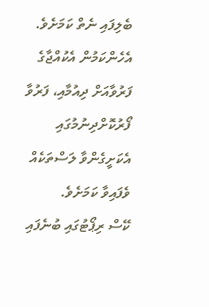ބެލިފައި ނެތް ކަމަށެވެ. އެހެންކަމުން އެކުއްޖާގެ ފަރުވާއަށް ދިއުމާއި، ފަރުވާ ފޯރުކޮށްދިނުމުގައި އެކަށީގެންވާ ލަސްތަކެއް ވެފައިވާ ކަމަށެވެ.
ކޭސް ރިޕޯޓުގައި ބުނެފައި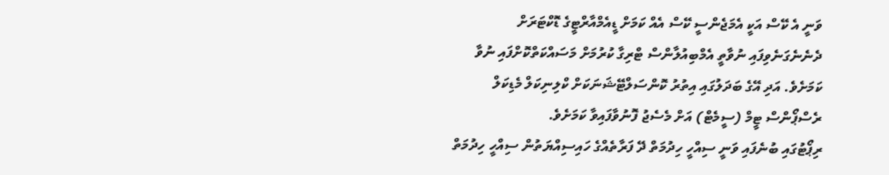ވަނީ އެ ކޭސް އަކީ އެމަޖެންސީ ކޭސް އެއް ކަމަށް ޑީއެމްއާރްޓީގެ ޑޮކްޓަރަށް ދެނެނެގަނެވިފައި ނުވާތީ އެމްބިއުލާންސް ޓްރިގާ ކުރުމަށް މަސައްކަތްކޮށްފައި ނުވާ ކަމަށެވެ. އަދި އޭގެ ބަދަލުގައި އިތުރު ކޮންސަލްޓޭޝަނަކަށް ކްލިނިކަލް މެޑިކަލް ރެސްޕޯންސް ޓީމް (ސީމެޓް) އަށް މެސެޖު ފޮނުވާފައިވާ ކަމަށެވެ.
ރިޕޯޓުގައި ބުނެފައި ވަނީ ސިއްހީ ހިދުމަތް ދޭ ފަރާތެއްގެ ހައިސިއްޔަތުން ސިއްހީ ހިދުމަތް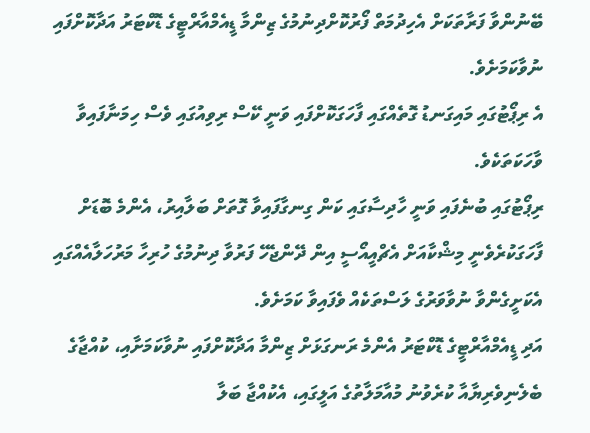ބޭނުންވާ ފަރާތަކަށް އެހިދުމަތް ފޯރުކޮށްދިނުމުގެ ޒިންމާ ޑީއެމްއާރްޓީގެ ޑޮކްޓަރު އަދާކޮށްފައި ނުވާކަމަށެވެ.
އެ ރިޕޯޓުގައި މައިގަނޑު ގޮތެއްގައި ފާހަގަކޮށްފައި ވަނީ ކޭސް ރިވިއުގައި ވެސް ހިމަނާފައިވާ ވާހަކަތަކެވެ.
ރިޕޯޓުގައި ބުނެފައި ވަނީ ހާދިސާގައި ކަން ގިނގާފައިވާ ގޮތަށް ބަލާއިރު، އެންމެ ބޮޑަށް ފާހަގަކުރެވެނީ މިޝްކާއަށް އެޗްއީއޯސީ އިން ދޭންޖެހޭ ފަރުވާ ދިނުމުގެ ހުރިހާ މަރުހަލާއެއްގައި އެކަށީގެންވާ ނުވާވަރުގެ ލަސްތަކެއް ވެފައިވާ ކަމަށެވެ.
އަދި ޑީއެމްއާރްޓީގެ ޑޮކްޓަރު އެންމެ ރަނގަޅަށް ޒިންމާ އަދާކޮށްފައި ނުވާކަމަށާއި، ކުއްޖާގެ ބެލެނިވެރިޔާއާ ކުރެވުނު މުއާމަލާތުގެ އަލީގައި، އެކުއްޖާ ބަލާ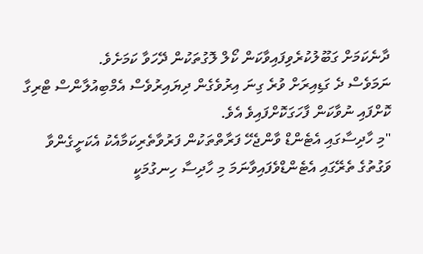ދާނެކަމަށް ގަބޫލުކުރެވިފައިވާކަން ކޯލް ލޮގުތަކުން ދޭހަވާ ކަމަށެވެ.
ނަމަވެސް ދެ ގަޑިއިރަށް ވުރެ ގިނަ އިރުވެގެން ދިޔައިރުވެސް އެމްބިއުލާންސް ޓްރިގާ ކޮށްފައި ނުވާކަން ފާހަގަކޮށްފައިވެ އެވެ.
"މި ހާދިސާގައި އެޓެންޑް ވާންޖެހޭ ފަރާތްތަކުން ފަރުވާތެރިކަމާއެކު އެކަށީގެންވާ ވަގުތުގެ ތެރޭގައި އެޓެންޑްވެފައިވާނަމަ މި ހާދިސާ ހިނގުމަކީ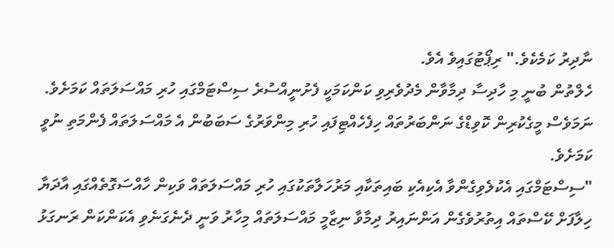ނާދިރު ކަމެކެވެ." ރިޕޯޓުގައިވެ އެވެ.
ހެލްތުން ބުނީ މި ހާދިސާ ދިމާވާން މެދުވެރިވި ކަންކަމަކީ ފެށުނީއްސުރެ ސިސްޓަމްގައި ހުރި މައްސަލަތައް ކަމަށެވެ. ނަމަވެސް މީގެކުރިން ކޮވިޑްގެ ނަންބަރުތައް ހިފެހެއްޓިފައި ހުރި މިންވަރުގެ ސަބަބުން އެ މައްސަލަތައް ފެންމަތި ނުވީ ކަމަށެވެ.
"ސިސްޓަމްގައި އެކުލެވިގެންވާ އެކިއެކި ބައިތަކާއި މަރުހަލާތަކުގައި ހުރި މައްސަލަތައް ވަކިން ހާއްސަގޮތެއްގައި އާދަޔާ ހިލާފަށް ކޭސްތައް އިތުރުވެގެން އަންނައިރު ދިމާވާ ނިޒާމީ މައްސަލަތައް މިހާރު ވަނީ ދެނެގަނެވި އެކަންކަން ރަނގަޅު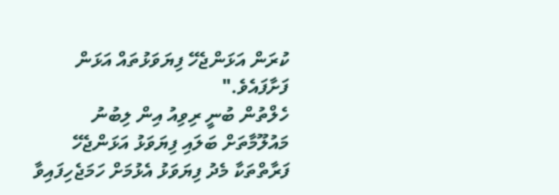ކުރަން އަޅަންޖެހޭ ފިޔަވަޅުތައް އަޅަން ފަށާފައެވެ."
ހެލްތުން ބުނީ ރިވިއު އިން ލިބުނު މައުލޫމާތަށް ބަލައި ފިޔަވަޅު އަޅަންޖެހޭ ފަރާތްތަކާ މެދު ފިޔަވަޅު އެޅުމަށް ހަމަޖެހިފައިވާ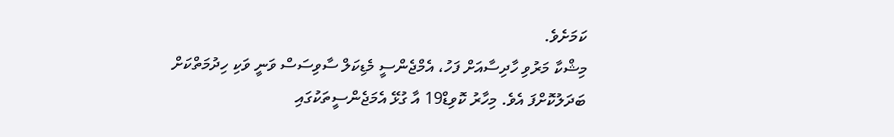ކަމަށެވެ.
މިޝްކާ މަރުވި ހާދިސާއަށް ފަހު، އެމްޖެންސީ މެޑިކަލް ސާވިސަސް ވަނީ ވަކި ހިދުމަތްކަށް ބަދަލުކޮށްފަ އެވެ. މިހާރު ކޮވިޑް19 އާ ގުޅޭ އެމަޖެންސީތަކުގައި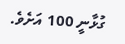ގުޅާނީ 100 އަށެވެ.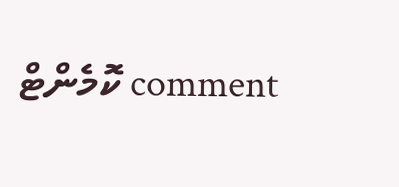comment ކޮމެންޓް